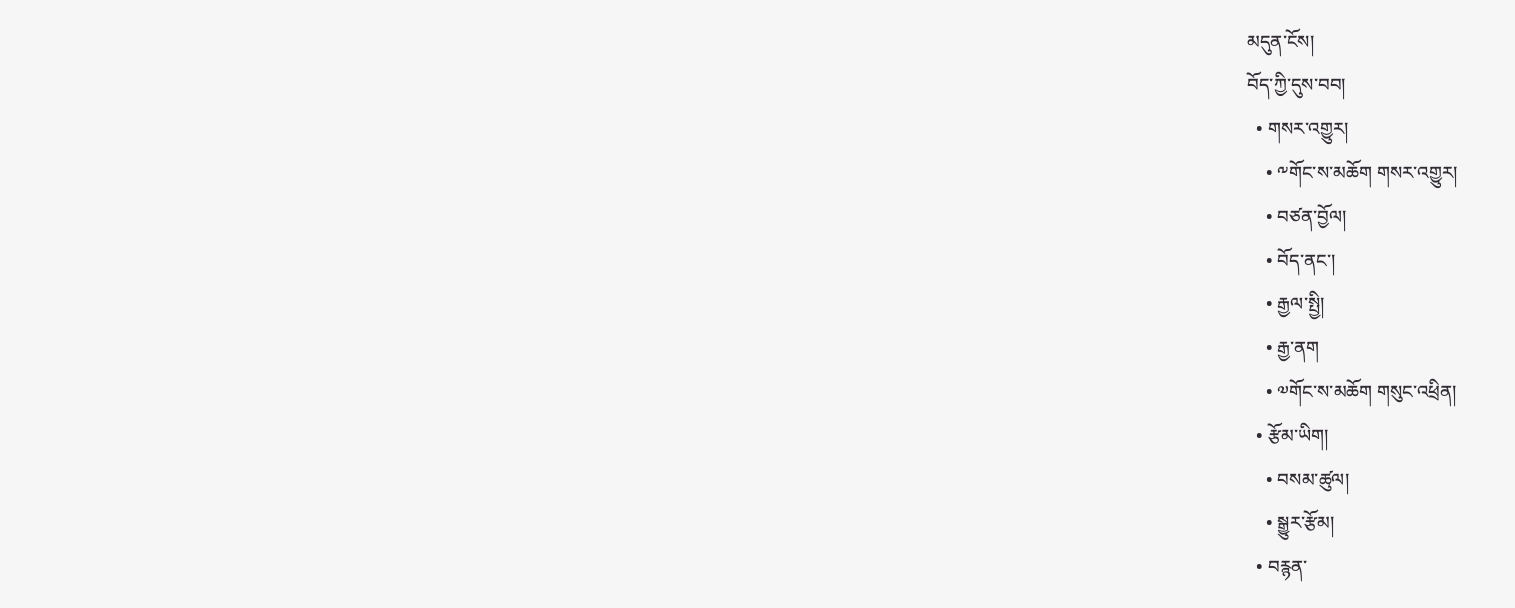མདུན་ངོས།
བོད་ཀྱི་དུས་བབ།
  • གསར་འགྱུར།
    • ༸གོང་ས་མཆོག གསར་འགྱུར།
    • བཙན་བྱོལ།
    • བོད་ནང་།
    • རྒྱལ་སྤྱི།
    • རྒྱ་ནག
    • ༧གོང་ས་མཆོག གསུང་འཕྲིན།
  • རྩོམ་ཡིག།
    • བསམ་ཚུལ།
    • སྒྱུར་རྩོམ།
  • བརྙན་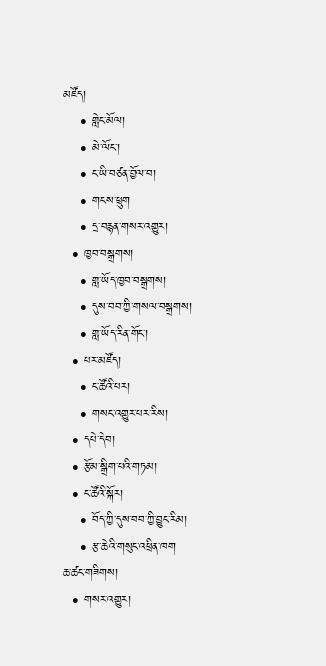མཛོད།
    • གླེང་མོལ།
    • མེ་ལོང་།
    • ང་ཡི་བཙན་བྱོལ་བ།
    • གངས་ཕྲུག
    • དྲ་བརྙན་གསར་འགྱུར།
  • ཁྱབ་བསྒྲགས།
    • གླ་ཡོད་ཁྱབ་བསྒྲགས།
    • དུས་བབ་ཀྱི་གསལ་བསྒྲགས།
    • གླ་ཡོད་རིན་གོང་།
  • པར་མཛོད།
    • ང་ཚོའི་པར།
    • གསང་འགྱུར་པར་རིས།
  • དཔེ་དེབ།
  • རྩོམ་སྒྲིག་པའི་གཏམ།
  • ང་ཚོའི་སྐོར།
    • བོད་ཀྱི་དུས་བབ་ཀྱི་བྱུང་རིམ།
    • རྩ་ཆེའི་གསུང་འཕྲིན་ཁག
ཆ་ཚང་གཟིགས།
  • གསར་འགྱུར།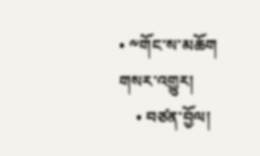• ༸གོང་ས་མཆོག གསར་འགྱུར།
    • བཙན་བྱོལ།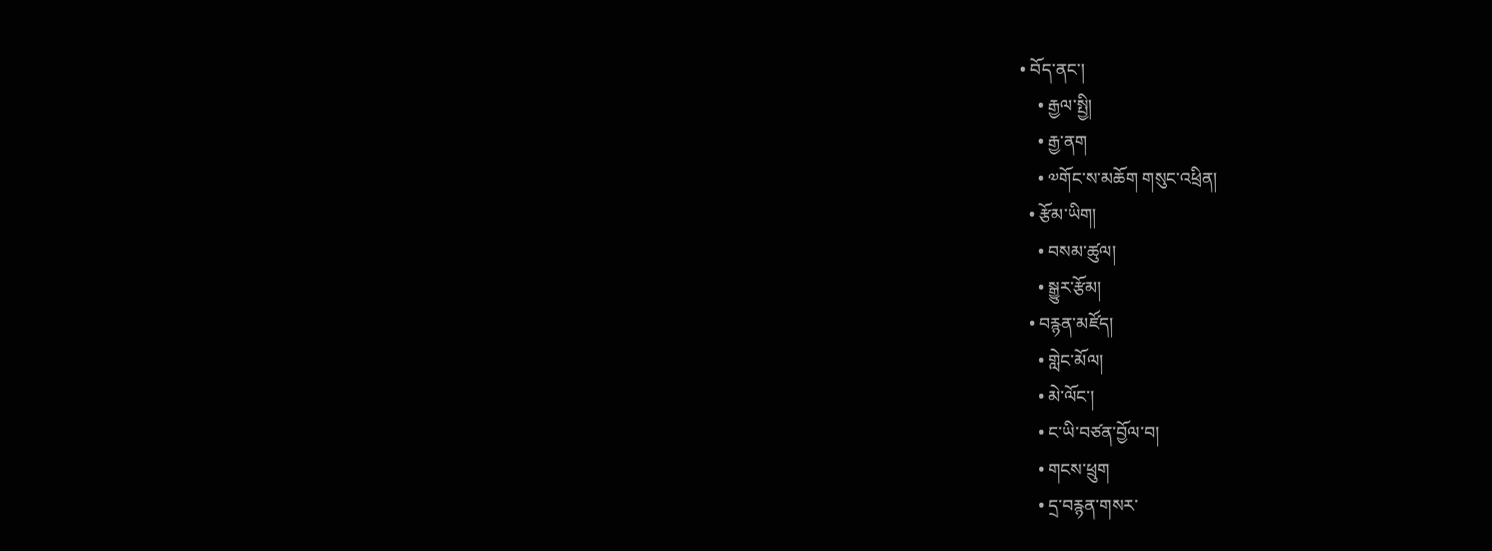• བོད་ནང་།
    • རྒྱལ་སྤྱི།
    • རྒྱ་ནག
    • ༧གོང་ས་མཆོག གསུང་འཕྲིན།
  • རྩོམ་ཡིག།
    • བསམ་ཚུལ།
    • སྒྱུར་རྩོམ།
  • བརྙན་མཛོད།
    • གླེང་མོལ།
    • མེ་ལོང་།
    • ང་ཡི་བཙན་བྱོལ་བ།
    • གངས་ཕྲུག
    • དྲ་བརྙན་གསར་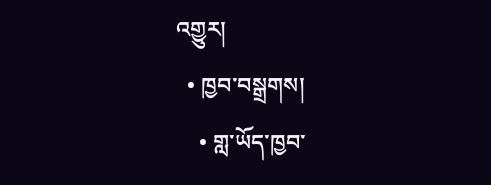འགྱུར།
  • ཁྱབ་བསྒྲགས།
    • གླ་ཡོད་ཁྱབ་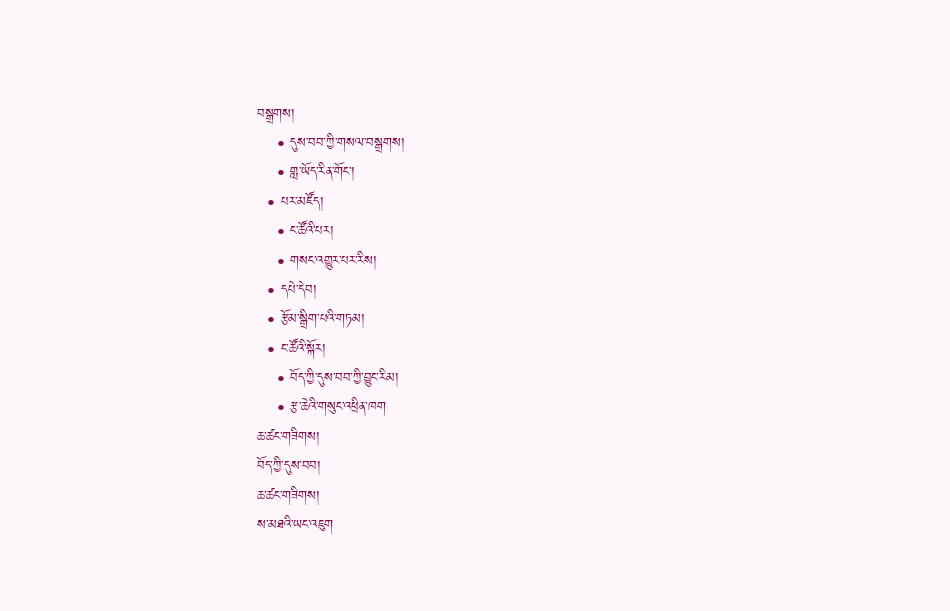བསྒྲགས།
    • དུས་བབ་ཀྱི་གསལ་བསྒྲགས།
    • གླ་ཡོད་རིན་གོང་།
  • པར་མཛོད།
    • ང་ཚོའི་པར།
    • གསང་འགྱུར་པར་རིས།
  • དཔེ་དེབ།
  • རྩོམ་སྒྲིག་པའི་གཏམ།
  • ང་ཚོའི་སྐོར།
    • བོད་ཀྱི་དུས་བབ་ཀྱི་བྱུང་རིམ།
    • རྩ་ཆེའི་གསུང་འཕྲིན་ཁག
ཆ་ཚང་གཟིགས།
བོད་ཀྱི་དུས་བབ།
ཆ་ཚང་གཟིགས།
ས་མཐའི་ཡང་འཇུག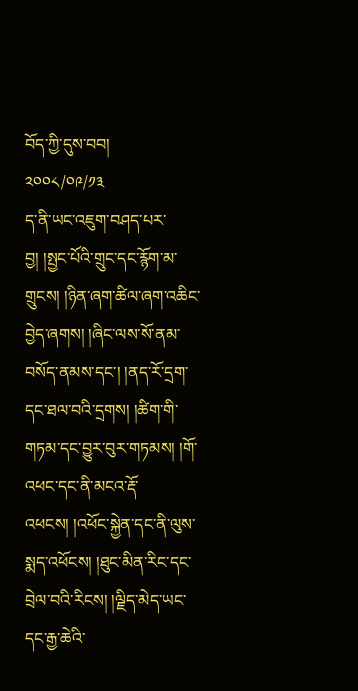བོད་ཀྱི་དུས་བབ།
༢༠༠༨/༠༩/༡༣
ད་ནི་ཡང་འཇུག་བཤད་པར་བྱ། །སྤྱང་པོའི་གྲུང་དང་རྙོག་མ་གྲུངས། །ཉིན་ཞག་ཚིལ་ཞག་འཆིང་བྱེད་ཞགས། །ཞིང་ལས་སོ་ནམ་བསོད་ནམས་དང་། །ནད་རོ་དྲག་དང་ཐལ་བའི་དྲགས། །ཚིག་གི་གཏམ་དང་བྱུར་བུར་གཏམས། །གོ་འཕང་དང་ནི་མངའ་རྡོ་འཕངས། །འཕོང་སྐྱེན་དང་ནི་ལུས་སྨད་འཕོངས། །ཐུང་མིན་རིང་དང་བྲེལ་བའི་རིངས། །ལྗིད་མེད་ཡང་དང་རྒྱ་ཆེའི་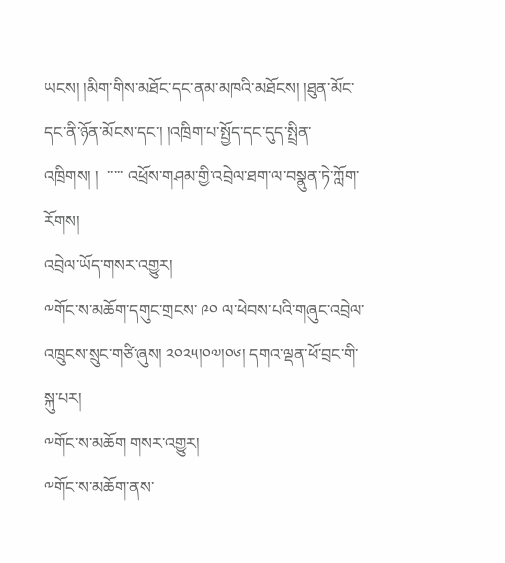ཡངས། །མིག་གིས་མཐོང་དང་ནམ་མཁའི་མཐོངས། །ཐུན་མོང་དང་ནི་ཉོན་མོངས་དང་། །འཁྲིག་པ་སྤྱོད་དང་དུད་སྤྲིན་འཁྲིགས། །  ་་་་་ འཕྲོས་གཤམ་གྱི་འབྲེལ་ཐག་ལ་བསྣུན་ཏེ་ཀློག་རོགས།
འབྲེལ་ཡོད་གསར་འགྱུར།
༸གོང་ས་མཆོག་དགུང་གྲངས་ ༩༠ ལ་ཕེབས་པའི་གཞུང་འབྲེལ་འཁྲུངས་སྲུང་གཙི་ཞུས། ༢༠༢༥།༠༧།༠༦། དགའ་ལྡན་ཕོ་བྲང་གི་སྐུ་པར།
༸གོང་ས་མཆོག གསར་འགྱུར།
༸གོང་ས་མཆོག་ནས་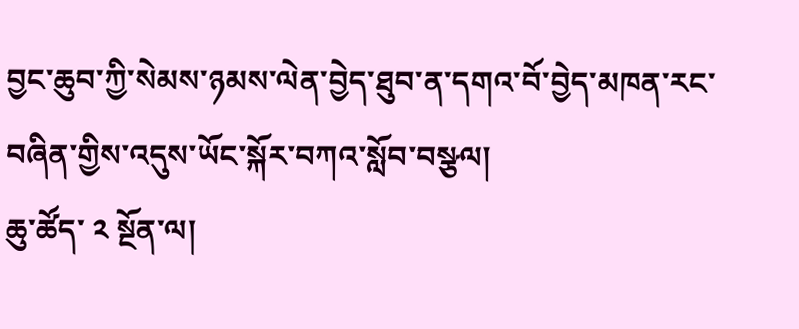བྱང་ཆུབ་ཀྱི་སེམས་ཉམས་ལེན་བྱེད་ཐུབ་ན་དགའ་བོ་བྱེད་མཁན་རང་བཞིན་གྱིས་འདུས་ཡོང་སྐོར་བཀའ་སློབ་བསྩལ།
ཆུ་ཚོད་ ༢ སྔོན་ལ།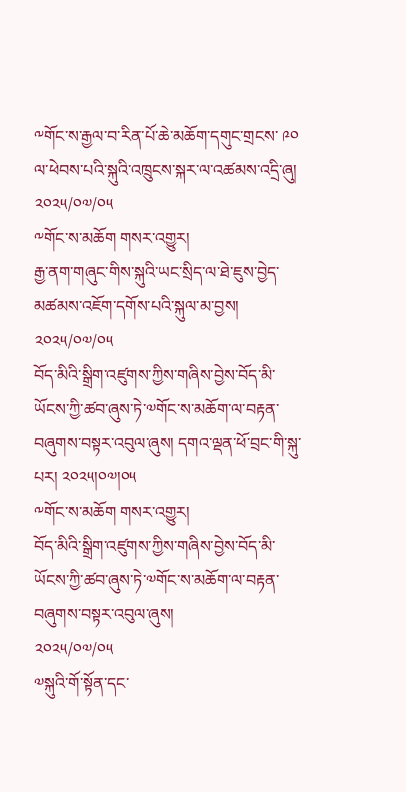༸གོང་ས་རྒྱལ་བ་རིན་པོ་ཆེ་མཆོག་དགུང་གྲངས་ ༩༠ ལ་ཕེབས་པའི་སྐུའི་འཁྲུངས་སྐར་ལ་འཚམས་འདྲི་ཞུ།
༢༠༢༥/༠༧/༠༥
༸གོང་ས་མཆོག གསར་འགྱུར།
རྒྱ་ནག་གཞུང་གིས་སྐུའི་ཡང་སྲིད་ལ་ཐེ་ཇུས་བྱེད་མཚམས་འཇོག་དགོས་པའི་སྐུལ་མ་བྱས།
༢༠༢༥/༠༧/༠༥
བོད་མིའི་སྒྲིག་འཛུགས་ཀྱིས་གཞིས་བྱེས་བོད་མི་ཡོངས་ཀྱི་ཚབ་ཞུས་ཏེ་༧གོང་ས་མཆོག་ལ་བརྟན་བཞུགས་བསྟར་འབུལ་ཞུས། དགའ་ལྡན་ཕོ་བྲང་གི་སྐུ་པར། ༢༠༢༥།༠༧།༠༥
༸གོང་ས་མཆོག གསར་འགྱུར།
བོད་མིའི་སྒྲིག་འཛུགས་ཀྱིས་གཞིས་བྱེས་བོད་མི་ཡོངས་ཀྱི་ཚབ་ཞུས་ཏེ་༧གོང་ས་མཆོག་ལ་བརྟན་བཞུགས་བསྟར་འབུལ་ཞུས།
༢༠༢༥/༠༧/༠༥
༧སྐུའི་གོ་སྟོན་དང་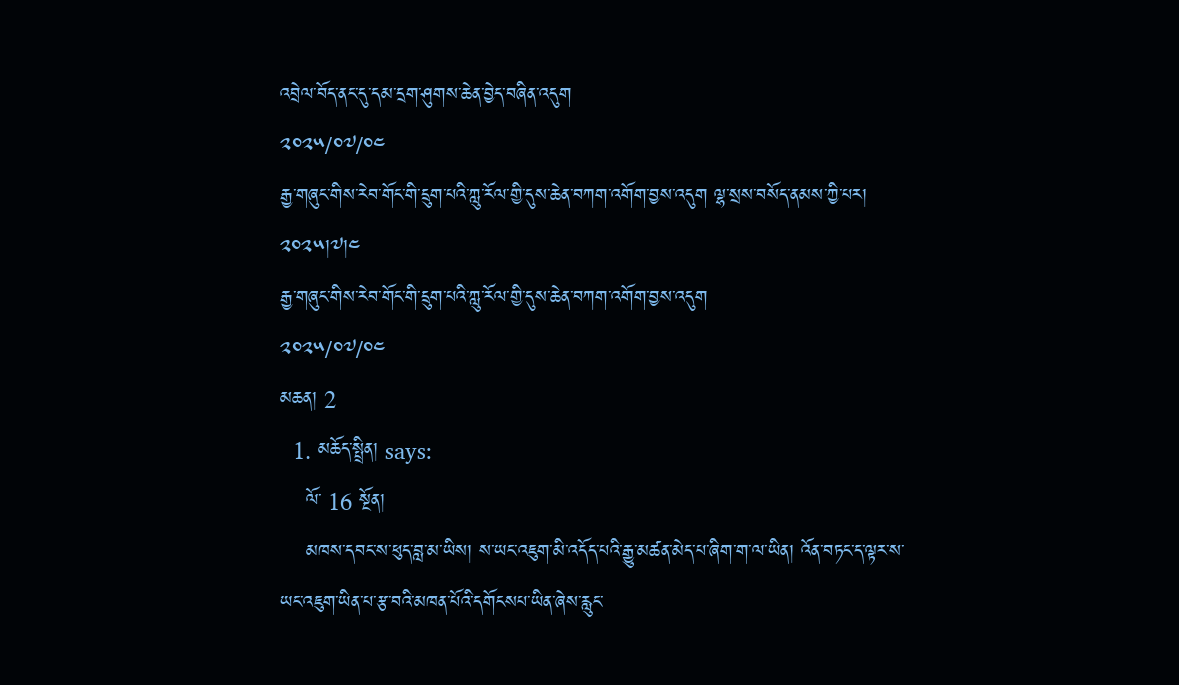འབྲེལ་བོད་ནང་དུ་དམ་དྲག་ཤུགས་ཆེན་བྱེད་བཞིན་འདུག
༢༠༢༥/༠༧/༠༤
རྒྱ་གཞུང་གིས་རེབ་གོང་གི་དྲུག་པའི་ཀླུ་རོལ་གྱི་དུས་ཆེན་བཀག་འགོག་བྱས་འདུག ལྷ་སྲས་བསོད་ནམས་ཀྱི་པར། ༢༠༢༥།༧།༤
རྒྱ་གཞུང་གིས་རེབ་གོང་གི་དྲུག་པའི་ཀླུ་རོལ་གྱི་དུས་ཆེན་བཀག་འགོག་བྱས་འདུག
༢༠༢༥/༠༧/༠༤
མཆན། 2
  1. མཆོད་སྤྲིན། says:
    ལོ་ 16 སྔོན།
    མཁས་དབང་ས་ཕུད་བླ་མ་ཡིས། ས་ཡང་འཇུག་མི་འདོད་པའི་རྒྱུ་མཚན་མེད་པ་ཞིག་ག་ལ་ཡིན། འོན་བཏང་ད་ལྟར་ས་ཡང་འཇུག་ཡིན་པ་རྩ་བའི་མཁན་པོའི་དགོངསཔ་ཡིན་ཞེས་རླུང་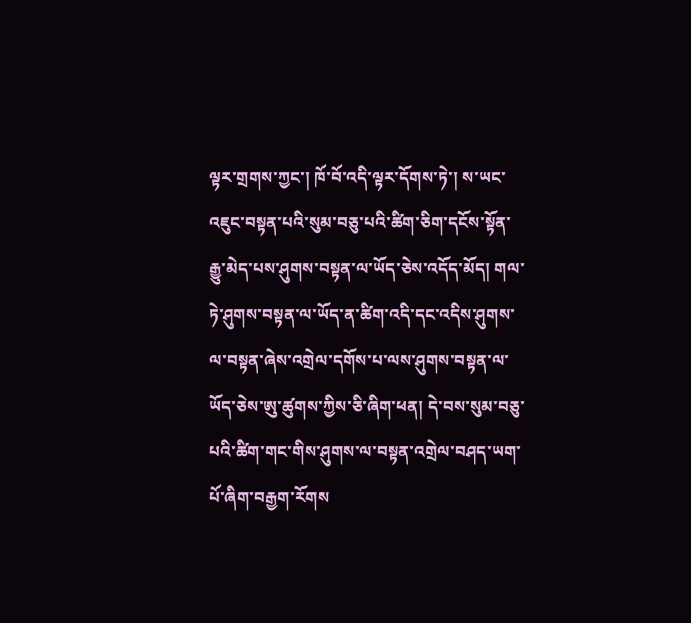ལྟར་གྲགས་ཀྱང་། ཁོ་བོ་འདི་ལྟར་དོགས་ཏེ་། ས་ཡང་འཇུང་བསྟན་པའི་སུམ་བཅུ་པའི་ཚིག་ཅིག་དངོས་སྟོན་རྒྱུ་མེད་པས་ཤུགས་བསྟན་ལ་ཡོད་ཅེས་འདོད་མོད། གལ་ཏེ་ཤུགས་བསྟན་ལ་ཡོད་ན་ཚིག་འདི་དང་འདིས་ཤུགས་ལ་བསྟན་ཞེས་འགྲེལ་དགོས་པ་ལས་ཤུགས་བསྟན་ལ་ཡོད་ཅེས་ཨུ་ཚུགས་ཀྱིས་ཅི་ཞིག་ཕན། དེ་བས་སུམ་བཅུ་པའི་ཚིག་གང་གིས་ཤུགས་ལ་བསྟན་འགྲེལ་བཤད་ཡག་པོ་ཞིག་བརྒྱག་རོགས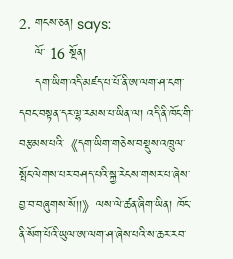2. གངས་ཅན། says:
    ལོ་ 16 སྔོན།
    དག་ཡིག་འདི་མཛད་པ་པོ་ནི་ཨ་ལག་ཤ་ངག་དབང་བསྟན་དར་ལྷ་རམས་པ་ཡིན་ལ། འདི་ནི་ཁོང་གི་བརྩམས་པའི་《དག་ཡིག་གཅེས་བསྡུས་འཁྲུལ་སྤོང་ལེགས་པར་བཤད་པའི་སྐྱ་རེངས་གསར་པ་ཞེས་བྱ་བ་བཞུགས་སོ།།》ལས་ལེ་ཚན་ཞིག་ཡིན། ཁོང་ནི་སོག་པོའི་ཡུལ་ཨ་ལག་ཤ་ཞེས་པའི་ས་ཆར་རབ་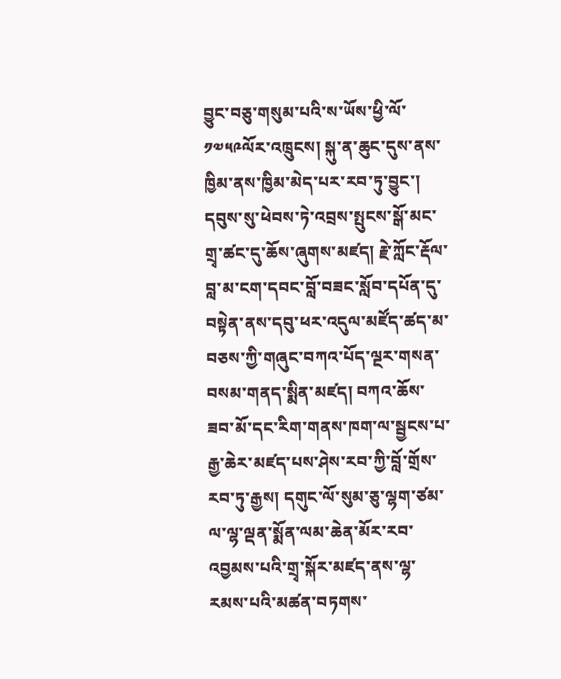བྱུང་བཅུ་གསུམ་པའི་ས་ཡོས་ཕྱི་ལོ་༡༧༥༩ལོར་འཁྲུངས། སྐུ་ན་ཆུང་དུས་ནས་ཁྱིམ་ནས་ཁྱིམ་མེད་པར་རབ་ཏུ་བྱུང་། དབུས་སུ་ཕེབས་ཏེ་འབྲས་སྤུངས་སྒོ་མང་གྲྭ་ཚང་དུ་ཆོས་ཞུགས་མཛད། རྗེ་ཀློང་རྡོལ་བླ་མ་ངག་དབང་བློ་བཟང་སློབ་དཔོན་དུ་བསྟེན་ནས་དབུ་ཕར་འདུལ་མཛོད་ཚད་མ་བཅས་ཀྱི་གཞུང་བཀའ་པོད་ལྔར་གསན་བསམ་གནད་སྨིན་མཛད། བཀའ་ཆོས་ཟབ་མོ་དང་རིག་གནས་ཁག་ལ་སྦྱངས་པ་རྒྱ་ཆེར་མཛད་པས་ཤེས་རབ་ཀྱི་བློ་གྲོས་རབ་ཏུ་རྒྱས། དགུང་ལོ་སུམ་ཅུ་ལྷག་ཙམ་ལ་ལྷ་ལྡན་སྨོན་ལམ་ཆེན་མོར་རབ་འབྱམས་པའི་གྲྭ་སྐོར་མཛད་ནས་ལྷ་རམས་པའི་མཚན་བཏགས་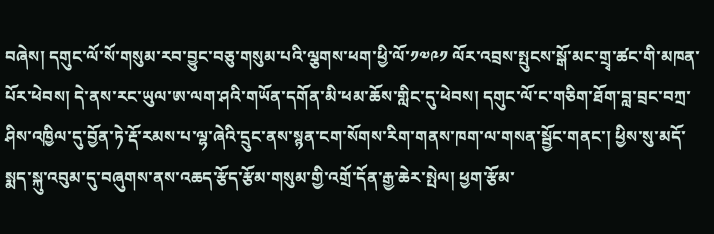བཞེས། དགུང་ལོ་སོ་གསུམ་རབ་བྱུང་བཅུ་གསུམ་པའི་ལྕགས་ཕག་ཕྱི་ལོ་༡༧༩༡ ལོར་འབྲས་སྤུངས་སྒོ་མང་གྲྭ་ཚང་གི་མཁན་པོར་ཕེབས། དེ་ནས་རང་ཡུལ་ཨ་ལག་ཤའི་གཡོན་དགོན་མི་ཕམ་ཆོས་གླིང་དུ་ཕེབས། དགུང་ལོ་ང་གཅིག་ཐོག་བླ་བྲང་བཀྲ་ཤིས་འཁྱིལ་དུ་བྱོན་ཏེ་རྡོ་རམས་པ་ལྷ་ཞེའི་དྲུང་ནས་སྙན་ངག་སོགས་རིག་གནས་ཁག་ལ་གསན་སྦྱོང་གནང་། ཕྱིས་སུ་མདོ་སྨད་སྐུ་འབུམ་དུ་བཞུགས་ནས་འཆད་རྩོད་རྩོམ་གསུམ་གྱི་འགྲོ་དོན་རྒྱ་ཆེར་སྤེལ། ཕྱག་རྩོམ་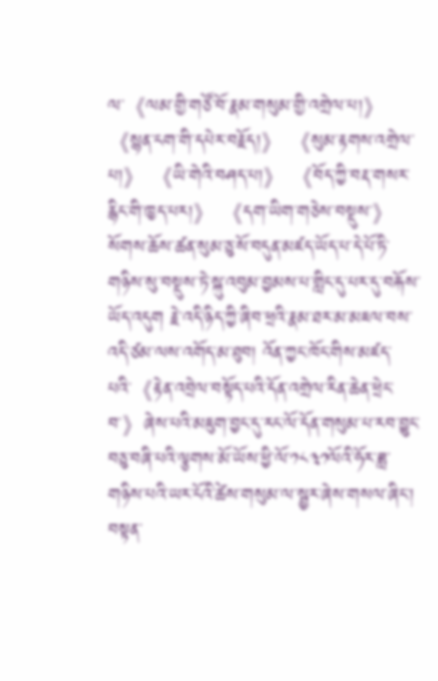ལ་《ལམ་གྱི་གཙོ་བོ་རྣམ་གསུམ་གྱི་འགྲེལ་པ།》 《སྙན་ངག་གི་དཔེར་བརྗོད།》 《སུམ་རྟགས་འགྲེལ་པ།》 《ཡི་གེའི་བཤད་པ།》 《བོད་ཀྱི་བརྡ་གསར་རྙིང་གི་ཁྱད་པར།》 《དག་ཡིག་གཅེས་བསྡུས་》སོགས་ཆོས་ཚན་སུམ་ཅུ་སོ་བདུན་མཛད་ཡོད་པ་དེ་པོ་ཏི་གཉིས་སུ་བསྡུས་ཏེ་སྐུ་འབུམ་བྱམས་པ་གླིང་དུ་པར་དུ་བརྐོས་ཡོད་འདུག རྗེ་འདི་ཉིད་ཀྱི་ཞིབ་ཕྲའི་རྣམ་ཐར་མ་མཇལ་བས་འདི་ཙམ་ལས་འགོད་མ་ཐུབ། འོན་ཀྱང་ཁོང་གིས་མཛད་པའི་《རྟེན་འབྲེལ་བསྟོད་པའི་དོན་འགྲེལ་རིན་ཆེན་ཕྲེང་བ་》ཞེས་པའི་མཇུག་བྱང་དུ་རང་ལོ་དོན་གསུམ་པ་རབ་བྱུང་བཅུ་བཞི་པའི་ལྕགས་མོ་ཡོས་ཕྱི་ལོ་༡༨༣༡ལོའི་ཧོར་ཟླ་གཉིས་པའི་ཡར་ངོའི་ཚེས་གསུམ་ལ་སྦྱར་ཞེས་གསལ་ཞིང་། བསྟན་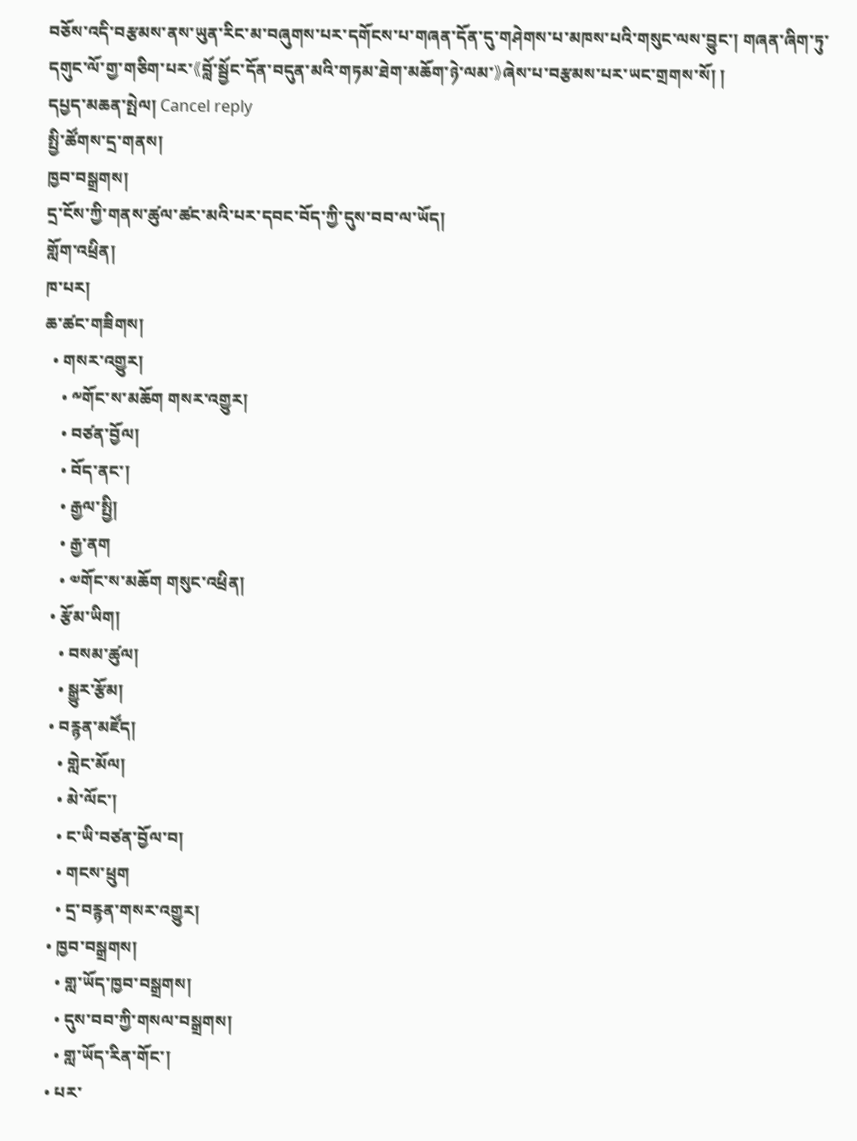བཅོས་འདི་བརྩམས་ནས་ཡུན་རིང་མ་བཞུགས་པར་དགོངས་པ་གཞན་དོན་དུ་གཤེགས་པ་མཁས་པའི་གསུང་ལས་བྱུང་། གཞན་ཞིག་ཏུ་དགུང་ལོ་གྱ་གཅིག་པར་《བློ་སྦྱོང་དོན་བདུན་མའི་གཏམ་ཐེག་མཆོག་ཉེ་ལམ་》ཞེས་པ་བརྩམས་པར་ཡང་གྲགས་སོ། །
དཔྱད་མཆན་སྤེལ། Cancel reply
སྤྱི་ཚོགས་དྲ་གནས།
ཁྱབ་བསྒྲགས།
དྲ་ངོས་ཀྱི་གནས་ཚུལ་ཚང་མའི་པར་དབང་བོད་ཀྱི་དུས་བབ་ལ་ཡོད།
གློག་འཕྲིན།
ཁ་པར།
ཆ་ཚང་གཟིགས།
  • གསར་འགྱུར།
    • ༸གོང་ས་མཆོག གསར་འགྱུར།
    • བཙན་བྱོལ།
    • བོད་ནང་།
    • རྒྱལ་སྤྱི།
    • རྒྱ་ནག
    • ༧གོང་ས་མཆོག གསུང་འཕྲིན།
  • རྩོམ་ཡིག།
    • བསམ་ཚུལ།
    • སྒྱུར་རྩོམ།
  • བརྙན་མཛོད།
    • གླེང་མོལ།
    • མེ་ལོང་།
    • ང་ཡི་བཙན་བྱོལ་བ།
    • གངས་ཕྲུག
    • དྲ་བརྙན་གསར་འགྱུར།
  • ཁྱབ་བསྒྲགས།
    • གླ་ཡོད་ཁྱབ་བསྒྲགས།
    • དུས་བབ་ཀྱི་གསལ་བསྒྲགས།
    • གླ་ཡོད་རིན་གོང་།
  • པར་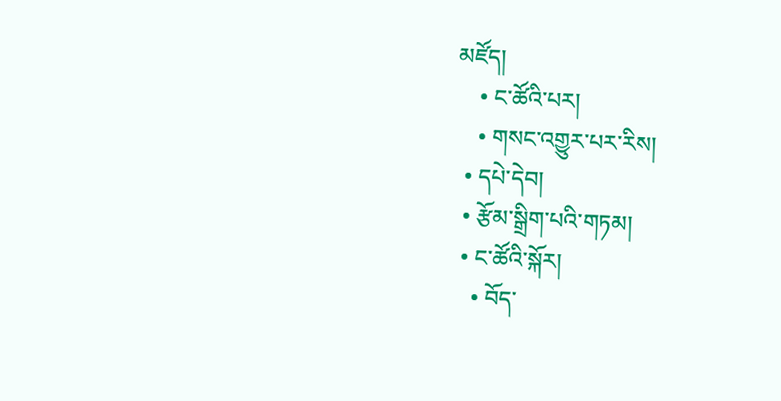མཛོད།
    • ང་ཚོའི་པར།
    • གསང་འགྱུར་པར་རིས།
  • དཔེ་དེབ།
  • རྩོམ་སྒྲིག་པའི་གཏམ།
  • ང་ཚོའི་སྐོར།
    • བོད་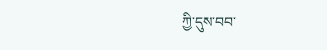ཀྱི་དུས་བབ་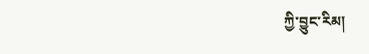ཀྱི་བྱུང་རིམ།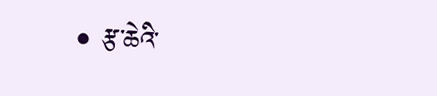• རྩ་ཆེའི་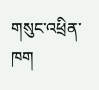གསུང་འཕྲིན་ཁག